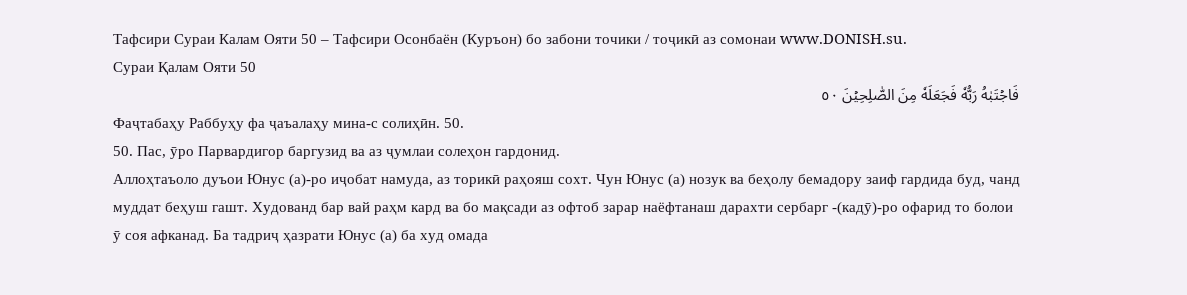Тафсири Сураи Калам Ояти 50 – Тафсири Осонбаён (Куръон) бо забони точики / тоҷикӣ аз сомонаи www.DONISH.su.
Сураи Қалам Ояти 50
فَاجۡتَبٰهُ رَبُّهٗ فَجَعَلَهٗ مِنَ الصّٰلِحِيۡنَ ٥٠
Фаҷтабаҳу Раббуҳу фа ҷаъалаҳу мина-с солиҳӣн. 50.
50. Пас, ӯро Парвардигор баргузид ва аз ҷумлаи солеҳон гардонид.
Аллоҳтаъоло дуъои Юнус (а)-ро иҷобат намуда, аз торикӣ раҳояш сохт. Чун Юнус (а) нозук ва беҳолу бемадору заиф гардида буд, чанд муддат беҳуш гашт. Худованд бар вай раҳм кард ва бо мақсади аз офтоб зарар наёфтанаш дарахти сербарг -(кадӯ)-ро офарид то болои ӯ соя афканад. Ба тадриҷ ҳазрати Юнус (а) ба худ омада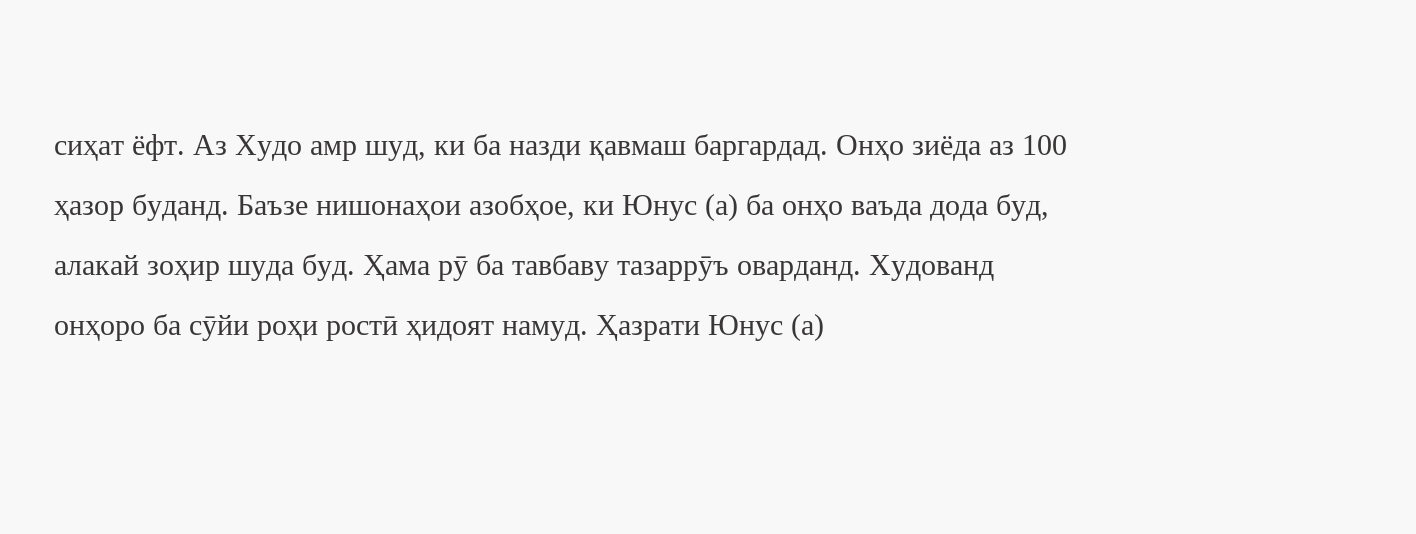сиҳат ёфт. Аз Худо амр шуд, ки ба назди қавмаш баргардад. Онҳо зиёда аз 100 ҳазор буданд. Баъзе нишонаҳои азобҳое, ки Юнус (а) ба онҳо ваъда дода буд, алакай зоҳир шуда буд. Ҳама рӯ ба тавбаву тазаррӯъ оварданд. Худованд онҳоро ба сӯйи роҳи ростӣ ҳидоят намуд. Ҳазрати Юнус (а)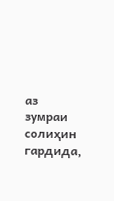аз зумраи солиҳин гардида,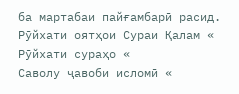ба мартабаи пайғамбарӣ расид.
Рӯйхати оятҳои Сураи Қалам «
Рӯйхати сураҳо «
Саволу ҷавоби исломӣ «